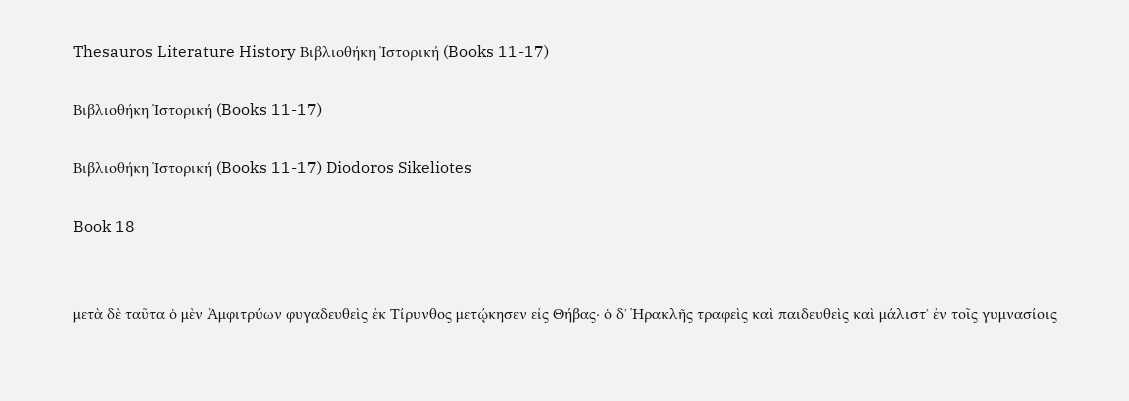Thesauros Literature History Βιβλιοθήκη Ἱστορική (Books 11-17)

Βιβλιοθήκη Ἱστορική (Books 11-17)

Βιβλιοθήκη Ἱστορική (Books 11-17) Diodoros Sikeliotes

Book 18


μετὰ δὲ ταῦτα ὁ μὲν Ἀμφιτρύων φυγαδευθεὶς ἐκ Τίρυνθος μετῴκησεν εἰς Θήβας· ὁ δʼ Ἡρακλῆς τραφεὶς καὶ παιδευθεὶς καὶ μάλιστʼ ἐν τοῖς γυμνασίοις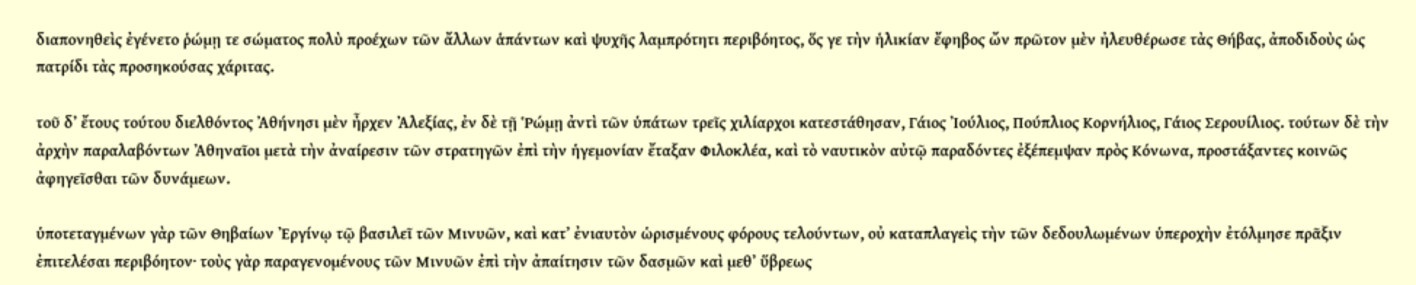διαπονηθεὶς ἐγένετο ῥώμῃ τε σώματος πολὺ προέχων τῶν ἄλλων ἁπάντων καὶ ψυχῆς λαμπρότητι περιβόητος, ὅς γε τὴν ἡλικίαν ἔφηβος ὤν πρῶτον μὲν ἠλευθέρωσε τὰς Θήβας, ἀποδιδοὺς ὡς πατρίδι τὰς προσηκούσας χάριτας.

τοῦ δʼ ἔτους τούτου διελθόντος Ἀθήνησι μὲν ἦρχεν Ἀλεξίας, ἐν δὲ τῇ Ῥώμῃ ἀντὶ τῶν ὑπάτων τρεῖς χιλίαρχοι κατεστάθησαν, Γάιος Ἰούλιος, Πούπλιος Κορνήλιος, Γάιος Σερουίλιος. τούτων δὲ τὴν ἀρχὴν παραλαβόντων Ἀθηναῖοι μετὰ τὴν ἀναίρεσιν τῶν στρατηγῶν ἐπὶ τὴν ἡγεμονίαν ἔταξαν Φιλοκλέα, καὶ τὸ ναυτικὸν αὐτῷ παραδόντες ἐξέπεμψαν πρὸς Κόνωνα, προστάξαντες κοινῶς ἀφηγεῖσθαι τῶν δυνάμεων.

ὑποτεταγμένων γὰρ τῶν Θηβαίων Ἐργίνῳ τῷ βασιλεῖ τῶν Μινυῶν, καὶ κατʼ ἐνιαυτὸν ὡρισμένους φόρους τελούντων, οὐ καταπλαγεὶς τὴν τῶν δεδουλωμένων ὑπεροχὴν ἐτόλμησε πρᾶξιν ἐπιτελέσαι περιβόητον· τοὺς γὰρ παραγενομένους τῶν Μινυῶν ἐπὶ τὴν ἀπαίτησιν τῶν δασμῶν καὶ μεθʼ ὕβρεως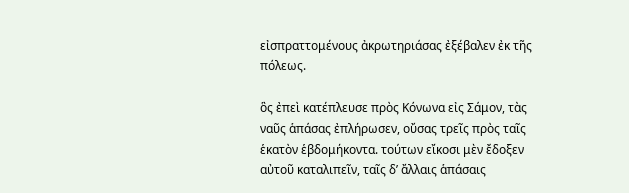εἰσπραττομένους ἀκρωτηριάσας ἐξέβαλεν ἐκ τῆς πόλεως.

ὃς ἐπεὶ κατέπλευσε πρὸς Κόνωνα εἰς Σάμον, τὰς ναῦς ἁπάσας ἐπλήρωσεν, οὔσας τρεῖς πρὸς ταῖς ἑκατὸν ἑβδομήκοντα. τούτων εἴκοσι μὲν ἔδοξεν αὐτοῦ καταλιπεῖν, ταῖς δʼ ἄλλαις ἁπάσαις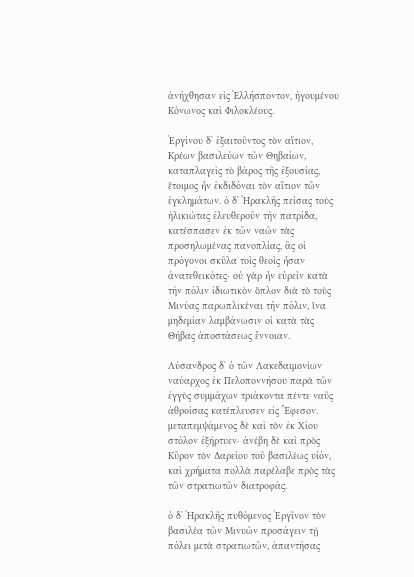ἀνήχθησαν εἰς Ἑλλήσποντον, ἡγουμένου Κόνωνος καὶ Φιλοκλέους.

Ἐργίνου δʼ ἐξαιτοῦντος τὸν αἴτιον, Κρέων βασιλεύων τῶν Θηβαίων, καταπλαγεὶς τὸ βάρος τῆς ἐξουσίας, ἕτοιμος ἦν ἐκδιδόναι τὸν αἴτιον τῶν ἐγκλημάτων. ὁ δʼ Ἡρακλῆς πείσας τοὺς ἡλικιώτας ἐλευθεροῦν τὴν πατρίδα, κατέσπασεν ἐκ τῶν ναῶν τὰς προσηλωμένας πανοπλίας, ἃς οἱ πρόγονοι σκῦλα τοῖς θεοῖς ἦσαν ἀνατεθεικότες· οὐ γὰρ ἦν εὑρεῖν κατὰ τὴν πόλιν ἰδιωτικὸν ὅπλον διὰ τὸ τοὺς Μινύας παρωπλικέναι τὴν πόλιν, ἵνα μηδεμίαν λαμβάνωσιν οἱ κατὰ τὰς Θήβας ἀποστάσεως ἔννοιαν.

Λύσανδρος δʼ ὁ τῶν Λακεδαιμονίων ναύαρχος ἐκ Πελοποννήσου παρὰ τῶν ἐγγὺς συμμάχων τριάκοντα πέντε ναῦς ἀθροίσας κατέπλευσεν εἰς Ἔφεσον. μεταπεμψάμενος δὲ καὶ τὸν ἐκ Χίου στόλον ἐξήρτυεν· ἀνέβη δὲ καὶ πρὸς Κῦρον τὸν Δαρείου τοῦ βασιλέως υἱόν, καὶ χρήματα πολλὰ παρέλαβε πρὸς τὰς τῶν στρατιωτῶν διατροφάς.

ὁ δʼ Ἡρακλῆς πυθόμενος Ἐργῖνον τὸν βασιλέα τῶν Μινυῶν προσάγειν τῇ πόλει μετὰ στρατιωτῶν, ἀπαντήσας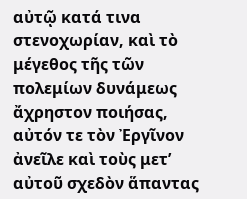αὐτῷ κατά τινα στενοχωρίαν, καὶ τὸ μέγεθος τῆς τῶν πολεμίων δυνάμεως ἄχρηστον ποιήσας, αὐτόν τε τὸν Ἐργῖνον ἀνεῖλε καὶ τοὺς μετʼ αὐτοῦ σχεδὸν ἅπαντας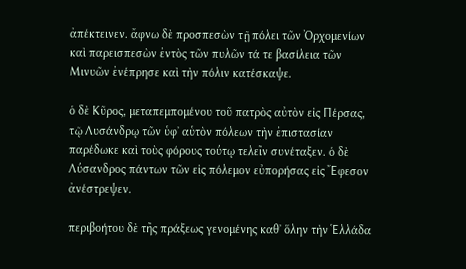ἀπέκτεινεν. ἄφνω δὲ προσπεσὼν τῇ πόλει τῶν Ὀρχομενίων καὶ παρεισπεσὼν ἐντὸς τῶν πυλῶν τά τε βασίλεια τῶν Μινυῶν ἐνέπρησε καὶ τὴν πόλιν κατέσκαψε.

ὁ δὲ Κῦρος, μεταπεμπομένου τοῦ πατρὸς αὐτὸν εἰς Πέρσας, τῷ Λυσάνδρῳ τῶν ὑφʼ αὑτὸν πόλεων τὴν ἐπιστασίαν παρέδωκε καὶ τοὺς φόρους τούτῳ τελεῖν συνέταξεν. ὁ δὲ Λύσανδρος πάντων τῶν εἰς πόλεμον εὐπορήσας εἰς Ἔφεσον ἀνέστρεψεν.

περιβοήτου δὲ τῆς πράξεως γενομένης καθʼ ὅλην τὴν Ἑλλάδα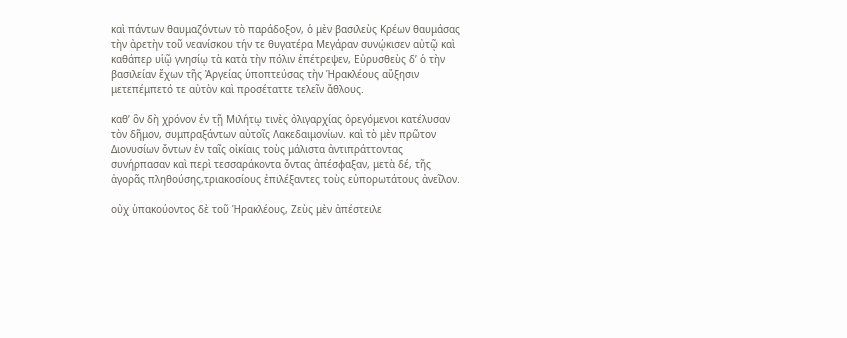καὶ πάντων θαυμαζόντων τὸ παράδοξον, ὁ μὲν βασιλεὺς Κρέων θαυμάσας τὴν ἀρετὴν τοῦ νεανίσκου τήν τε θυγατέρα Μεγάραν συνῴκισεν αὐτῷ καὶ καθάπερ υἱῷ γνησίῳ τὰ κατὰ τὴν πόλιν ἐπέτρεψεν, Εὐρυσθεὺς δʼ ὁ τὴν βασιλείαν ἔχων τῆς Ἀργείας ὑποπτεύσας τὴν Ἡρακλέους αὔξησιν μετεπέμπετό τε αὐτὸν καὶ προσέταττε τελεῖν ἄθλους.

καθʼ ὃν δὴ χρόνον ἐν τῇ Μιλήτῳ τινὲς ὀλιγαρχίας ὀρεγόμενοι κατέλυσαν τὸν δῆμον, συμπραξάντων αὐτοῖς Λακεδαιμονίων. καὶ τὸ μὲν πρῶτον Διονυσίων ὄντων ἐν ταῖς οἰκίαις τοὺς μάλιστα ἀντιπράττοντας συνήρπασαν καὶ περὶ τεσσαράκοντα ὄντας ἀπέσφαξαν, μετὰ δέ, τῆς ἀγορᾶς πληθούσης,τριακοσίους ἐπιλέξαντες τοὺς εὐπορωτάτους ἀνεῖλον.

οὐχ ὑπακούοντος δὲ τοῦ Ἡρακλέους, Ζεὺς μὲν ἀπέστειλε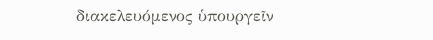διακελευόμενος ὑπουργεῖν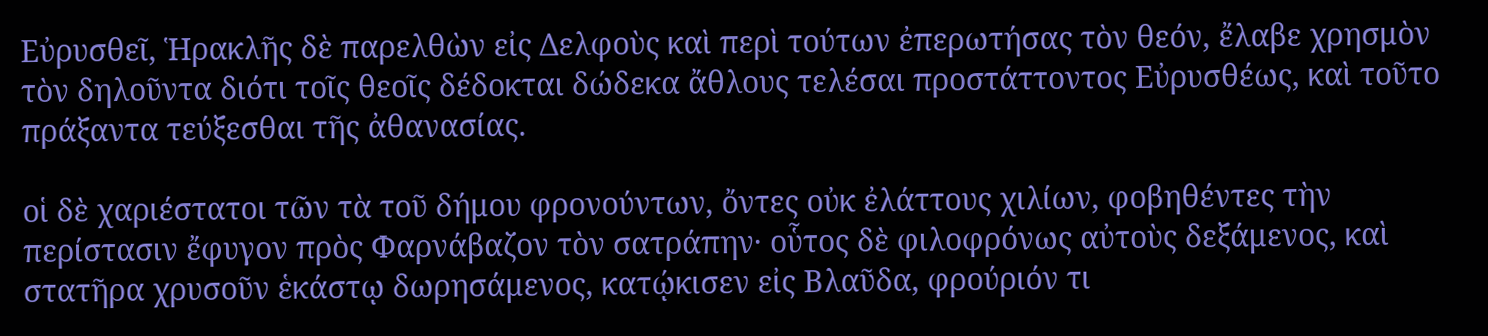Εὐρυσθεῖ, Ἡρακλῆς δὲ παρελθὼν εἰς Δελφοὺς καὶ περὶ τούτων ἐπερωτήσας τὸν θεόν, ἔλαβε χρησμὸν τὸν δηλοῦντα διότι τοῖς θεοῖς δέδοκται δώδεκα ἄθλους τελέσαι προστάττοντος Εὐρυσθέως, καὶ τοῦτο πράξαντα τεύξεσθαι τῆς ἀθανασίας.

οἱ δὲ χαριέστατοι τῶν τὰ τοῦ δήμου φρονούντων, ὄντες οὐκ ἐλάττους χιλίων, φοβηθέντες τὴν περίστασιν ἔφυγον πρὸς Φαρνάβαζον τὸν σατράπην· οὗτος δὲ φιλοφρόνως αὐτοὺς δεξάμενος, καὶ στατῆρα χρυσοῦν ἑκάστῳ δωρησάμενος, κατῴκισεν εἰς Βλαῦδα, φρούριόν τι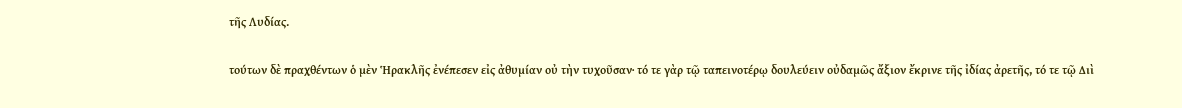τῆς Λυδίας.

τούτων δὲ πραχθέντων ὁ μὲν Ἡρακλῆς ἐνέπεσεν εἰς ἀθυμίαν οὐ τὴν τυχοῦσαν· τό τε γὰρ τῷ ταπεινοτέρῳ δουλεύειν οὐδαμῶς ἄξιον ἔκρινε τῆς ἰδίας ἀρετῆς, τό τε τῷ Διὶ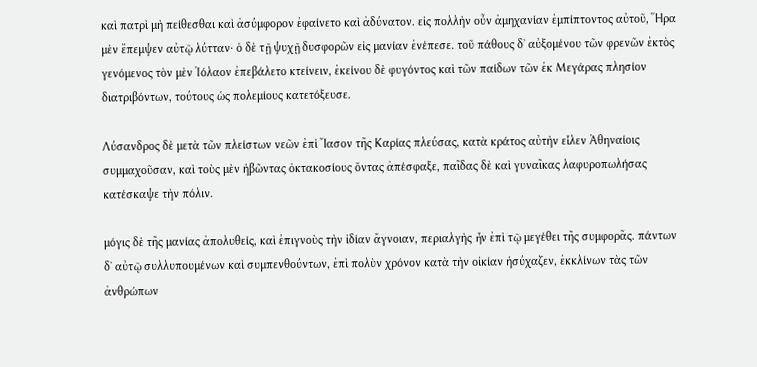καὶ πατρὶ μὴ πείθεσθαι καὶ ἀσύμφορον ἐφαίνετο καὶ ἀδύνατον. εἰς πολλὴν οὖν ἀμηχανίαν ἐμπίπτοντος αὐτοῦ, Ἥρα μὲν ἔπεμψεν αὐτῷ λύτταν· ὁ δὲ τῇ ψυχῇ δυσφορῶν εἰς μανίαν ἐνέπεσε. τοῦ πάθους δʼ αὐξομένου τῶν φρενῶν ἐκτὸς γενόμενος τὸν μὲν Ἰόλαον ἐπεβάλετο κτείνειν, ἐκείνου δὲ φυγόντος καὶ τῶν παίδων τῶν ἐκ Μεγάρας πλησίον διατριβόντων, τούτους ὡς πολεμίους κατετόξευσε.

Λύσανδρος δὲ μετὰ τῶν πλείστων νεῶν ἐπὶ Ἴασον τῆς Καρίας πλεύσας, κατὰ κράτος αὐτὴν εἷλεν Ἀθηναίοις συμμαχοῦσαν, καὶ τοὺς μὲν ἡβῶντας ὀκτακοσίους ὄντας ἀπέσφαξε, παῖδας δὲ καὶ γυναῖκας λαφυροπωλήσας κατέσκαψε τὴν πόλιν.

μόγις δὲ τῆς μανίας ἀπολυθείς, καὶ ἐπιγνοὺς τὴν ἰδίαν ἄγνοιαν, περιαλγὴς ἦν ἐπὶ τῷ μεγέθει τῆς συμφορᾶς. πάντων δʼ αὐτῷ συλλυπουμένων καὶ συμπενθούντων, ἐπὶ πολὺν χρόνον κατὰ τὴν οἰκίαν ἡσύχαζεν, ἐκκλίνων τὰς τῶν ἀνθρώπων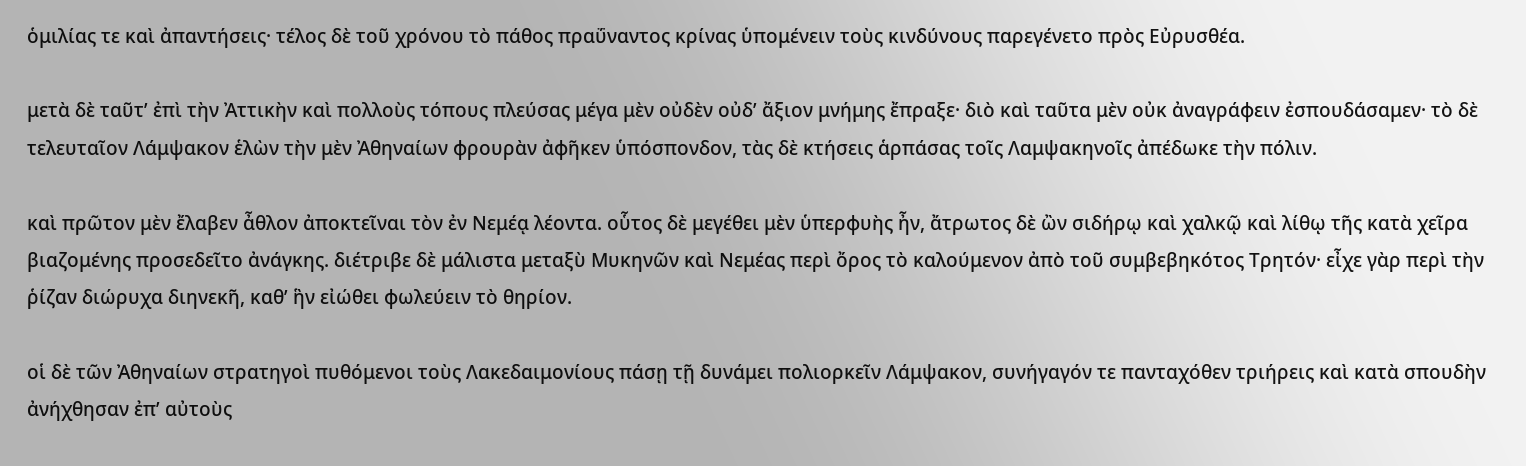ὁμιλίας τε καὶ ἀπαντήσεις· τέλος δὲ τοῦ χρόνου τὸ πάθος πραΰναντος κρίνας ὑπομένειν τοὺς κινδύνους παρεγένετο πρὸς Εὐρυσθέα.

μετὰ δὲ ταῦτʼ ἐπὶ τὴν Ἀττικὴν καὶ πολλοὺς τόπους πλεύσας μέγα μὲν οὐδὲν οὐδʼ ἄξιον μνήμης ἔπραξε· διὸ καὶ ταῦτα μὲν οὐκ ἀναγράφειν ἐσπουδάσαμεν· τὸ δὲ τελευταῖον Λάμψακον ἑλὼν τὴν μὲν Ἀθηναίων φρουρὰν ἀφῆκεν ὑπόσπονδον, τὰς δὲ κτήσεις ἁρπάσας τοῖς Λαμψακηνοῖς ἀπέδωκε τὴν πόλιν.

καὶ πρῶτον μὲν ἔλαβεν ἆθλον ἀποκτεῖναι τὸν ἐν Νεμέᾳ λέοντα. οὗτος δὲ μεγέθει μὲν ὑπερφυὴς ἦν, ἄτρωτος δὲ ὢν σιδήρῳ καὶ χαλκῷ καὶ λίθῳ τῆς κατὰ χεῖρα βιαζομένης προσεδεῖτο ἀνάγκης. διέτριβε δὲ μάλιστα μεταξὺ Μυκηνῶν καὶ Νεμέας περὶ ὄρος τὸ καλούμενον ἀπὸ τοῦ συμβεβηκότος Τρητόν· εἶχε γὰρ περὶ τὴν ῥίζαν διώρυχα διηνεκῆ, καθʼ ἣν εἰώθει φωλεύειν τὸ θηρίον.

οἱ δὲ τῶν Ἀθηναίων στρατηγοὶ πυθόμενοι τοὺς Λακεδαιμονίους πάσῃ τῇ δυνάμει πολιορκεῖν Λάμψακον, συνήγαγόν τε πανταχόθεν τριήρεις καὶ κατὰ σπουδὴν ἀνήχθησαν ἐπʼ αὐτοὺς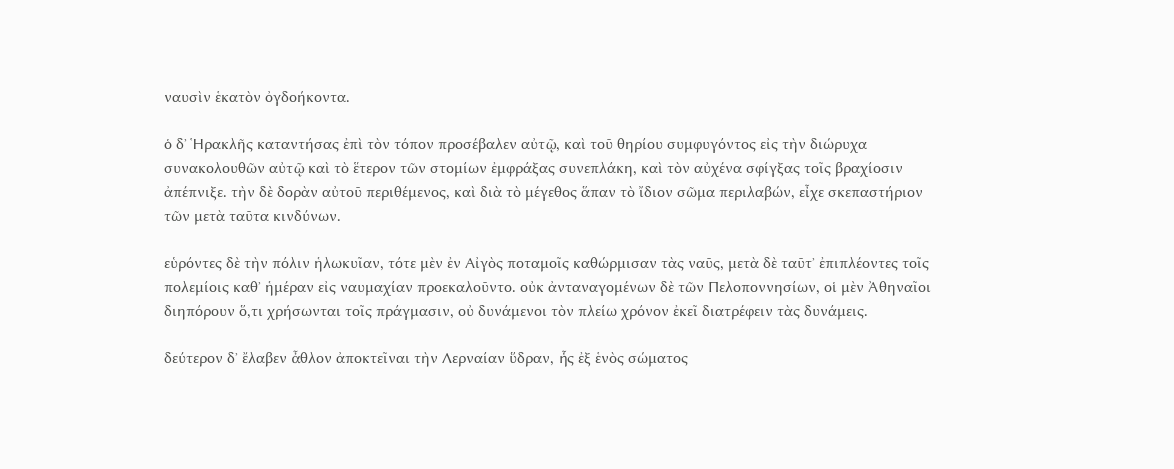ναυσὶν ἑκατὸν ὀγδοήκοντα.

ὁ δʼ Ἡρακλῆς καταντήσας ἐπὶ τὸν τόπον προσέβαλεν αὐτῷ, καὶ τοῦ θηρίου συμφυγόντος εἰς τὴν διώρυχα συνακολουθῶν αὐτῷ καὶ τὸ ἕτερον τῶν στομίων ἐμφράξας συνεπλάκη, καὶ τὸν αὐχένα σφίγξας τοῖς βραχίοσιν ἀπέπνιξε. τὴν δὲ δορὰν αὐτοῦ περιθέμενος, καὶ διὰ τὸ μέγεθος ἅπαν τὸ ἴδιον σῶμα περιλαβών, εἶχε σκεπαστήριον τῶν μετὰ ταῦτα κινδύνων.

εὑρόντες δὲ τὴν πόλιν ἡλωκυῖαν, τότε μὲν ἐν Αἰγὸς ποταμοῖς καθώρμισαν τὰς ναῦς, μετὰ δὲ ταῦτʼ ἐπιπλέοντες τοῖς πολεμίοις καθʼ ἡμέραν εἰς ναυμαχίαν προεκαλοῦντο. οὐκ ἀνταναγομένων δὲ τῶν Πελοποννησίων, οἱ μὲν Ἀθηναῖοι διηπόρουν ὅ,τι χρήσωνται τοῖς πράγμασιν, οὐ δυνάμενοι τὸν πλείω χρόνον ἐκεῖ διατρέφειν τὰς δυνάμεις.

δεύτερον δʼ ἔλαβεν ἆθλον ἀποκτεῖναι τὴν Λερναίαν ὕδραν, ἧς ἐξ ἑνὸς σώματος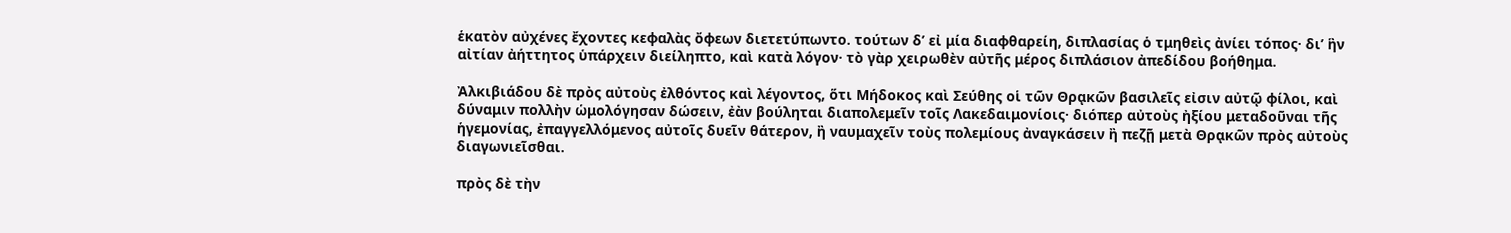ἑκατὸν αὐχένες ἔχοντες κεφαλὰς ὄφεων διετετύπωντο. τούτων δʼ εἰ μία διαφθαρείη, διπλασίας ὁ τμηθεὶς ἀνίει τόπος· δι’ ἣν αἰτίαν ἀήττητος ὑπάρχειν διείληπτο, καὶ κατὰ λόγον· τὸ γὰρ χειρωθὲν αὐτῆς μέρος διπλάσιον ἀπεδίδου βοήθημα.

Ἀλκιβιάδου δὲ πρὸς αὐτοὺς ἐλθόντος καὶ λέγοντος, ὅτι Μήδοκος καὶ Σεύθης οἱ τῶν Θρᾳκῶν βασιλεῖς εἰσιν αὐτῷ φίλοι, καὶ δύναμιν πολλὴν ὡμολόγησαν δώσειν, ἐὰν βούληται διαπολεμεῖν τοῖς Λακεδαιμονίοις· διόπερ αὐτοὺς ἠξίου μεταδοῦναι τῆς ἡγεμονίας, ἐπαγγελλόμενος αὐτοῖς δυεῖν θάτερον, ἢ ναυμαχεῖν τοὺς πολεμίους ἀναγκάσειν ἢ πεζῇ μετὰ Θρᾳκῶν πρὸς αὐτοὺς διαγωνιεῖσθαι.

πρὸς δὲ τὴν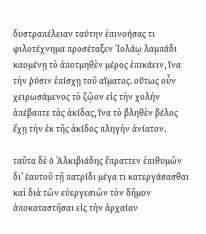δυστραπέλειαν ταύτην ἐπινοήσας τι φιλοτέχνημα προσέταξεν Ἰολάῳ λαμπάδι καομένῃ τὸ ἀποτμηθὲν μέρος ἐπικάειν, ἵνα τὴν ῥύσιν ἐπίσχῃ τοῦ αἵματος. οὕτως οὖν χειρωσάμενος τὸ ζῷον εἰς τὴν χολὴν ἀπέβαπτε τὰς ἀκίδας, ἵνα τὸ βληθὲν βέλος ἔχῃ τὴν ἐκ τῆς ἀκίδος πληγὴν ἀνίατον.

ταῦτα δὲ ὁ Ἀλκιβιάδης ἔπραττεν ἐπιθυμῶν διʼ ἑαυτοῦ τῇ πατρίδι μέγα τι κατεργάσασθαι καὶ διὰ τῶν εὐεργεσιῶν τὸν δῆμον ἀποκαταστῆσαι εἰς τὴν ἀρχαίαν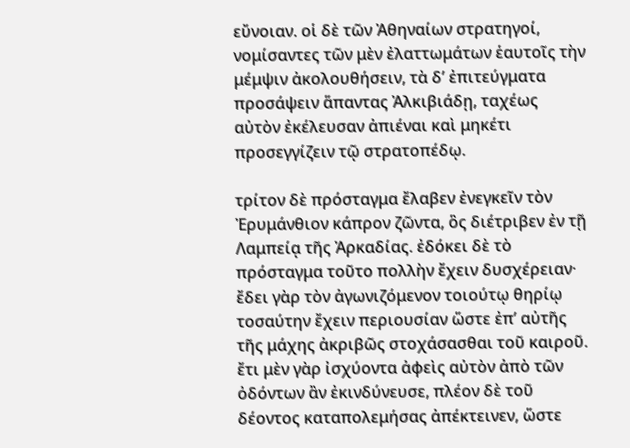εὔνοιαν. οἱ δὲ τῶν Ἀθηναίων στρατηγοί, νομίσαντες τῶν μὲν ἐλαττωμάτων ἑαυτοῖς τὴν μέμψιν ἀκολουθήσειν, τὰ δʼ ἐπιτεύγματα προσάψειν ἅπαντας Ἀλκιβιάδῃ, ταχέως αὐτὸν ἐκέλευσαν ἀπιέναι καὶ μηκέτι προσεγγίζειν τῷ στρατοπέδῳ.

τρίτον δὲ πρόσταγμα ἔλαβεν ἐνεγκεῖν τὸν Ἐρυμάνθιον κάπρον ζῶντα, ὃς διέτριβεν ἐν τῇ Λαμπείᾳ τῆς Ἀρκαδίας. ἐδόκει δὲ τὸ πρόσταγμα τοῦτο πολλὴν ἔχειν δυσχέρειαν· ἔδει γὰρ τὸν ἀγωνιζόμενον τοιούτῳ θηρίῳ τοσαύτην ἔχειν περιουσίαν ὥστε ἐπʼ αὐτῆς τῆς μάχης ἀκριβῶς στοχάσασθαι τοῦ καιροῦ. ἔτι μὲν γὰρ ἰσχύοντα ἀφεὶς αὐτὸν ἀπὸ τῶν ὀδόντων ἂν ἐκινδύνευσε, πλέον δὲ τοῦ δέοντος καταπολεμήσας ἀπέκτεινεν, ὥστε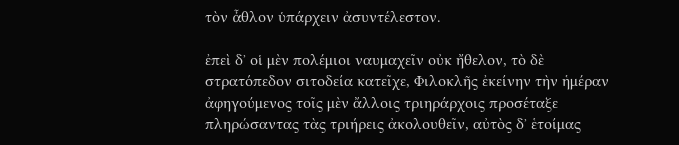τὸν ἆθλον ὑπάρχειν ἀσυντέλεστον.

ἐπεὶ δʼ οἱ μὲν πολέμιοι ναυμαχεῖν οὐκ ἤθελον, τὸ δὲ στρατόπεδον σιτοδεία κατεῖχε, Φιλοκλῆς ἐκείνην τὴν ἡμέραν ἀφηγούμενος τοῖς μὲν ἄλλοις τριηράρχοις προσέταξε πληρώσαντας τὰς τριήρεις ἀκολουθεῖν, αὐτὸς δʼ ἑτοίμας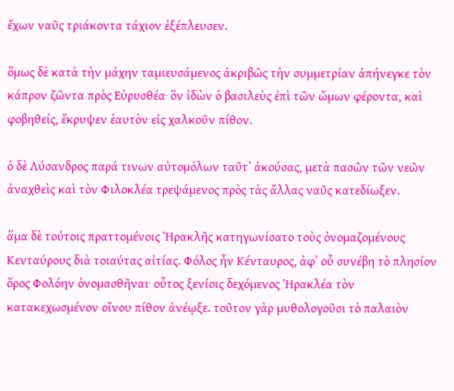ἔχων ναῦς τριάκοντα τάχιον ἐξέπλευσεν.

ὅμως δὲ κατὰ τὴν μάχην ταμιευσάμενος ἀκριβῶς τὴν συμμετρίαν ἀπήνεγκε τὸν κάπρον ζῶντα πρὸς Εὐρυσθέα· ὃν ἰδὼν ὁ βασιλεὺς ἐπὶ τῶν ὤμων φέροντα, καὶ φοβηθείς, ἔκρυψεν ἑαυτὸν εἰς χαλκοῦν πίθον.

ὁ δὲ Λύσανδρος παρά τινων αὐτομόλων ταῦτʼ ἀκούσας, μετὰ πασῶν τῶν νεῶν ἀναχθεὶς καὶ τὸν Φιλοκλέα τρεψάμενος πρὸς τὰς ἄλλας ναῦς κατεδίωξεν.

ἅμα δὲ τούτοις πραττομένοις Ἡρακλῆς κατηγωνίσατο τοὺς ὀνομαζομένους Κενταύρους διὰ τοιαύτας αἰτίας. Φόλος ἦν Κένταυρος, ἀφʼ οὗ συνέβη τὸ πλησίον ὄρος Φολόην ὀνομασθῆναι· οὗτος ξενίοις δεχόμενος Ἡρακλέα τὸν κατακεχωσμένον οἴνου πίθον ἀνέῳξε. τοῦτον γὰρ μυθολογοῦσι τὸ παλαιὸν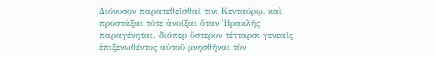Διόνυσον παρατεθεῖσθαί τινι Κενταύρῳ, καὶ προστάξαι τότε ἀνοῖξαι ὅταν Ἡρακλῆς παραγένηται. διόπερ ὕστερον τέτταρσι γενεαῖς ἐπιξενωθέντος αὐτοῦ μνησθῆναι τὸν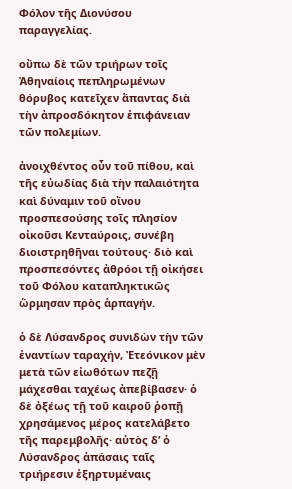Φόλον τῆς Διονύσου παραγγελίας.

οὔπω δὲ τῶν τριήρων τοῖς Ἀθηναίοις πεπληρωμένων θόρυβος κατεῖχεν ἅπαντας διὰ τὴν ἀπροσδόκητον ἐπιφάνειαν τῶν πολεμίων.

ἀνοιχθέντος οὖν τοῦ πίθου, καὶ τῆς εὐωδίας διὰ τὴν παλαιότητα καὶ δύναμιν τοῦ οἴνου προσπεσούσης τοῖς πλησίον οἰκοῦσι Κενταύροις, συνέβη διοιστρηθῆναι τούτους· διὸ καὶ προσπεσόντες ἀθρόοι τῇ οἰκήσει τοῦ Φόλου καταπληκτικῶς ὥρμησαν πρὸς ἁρπαγήν.

ὁ δὲ Λύσανδρος συνιδὼν τὴν τῶν ἐναντίων ταραχήν, Ἐτεόνικον μὲν μετὰ τῶν εἰωθότων πεζῇ μάχεσθαι ταχέως ἀπεβίβασεν· ὁ δὲ ὀξέως τῇ τοῦ καιροῦ ῥοπῇ χρησάμενος μέρος κατελάβετο τῆς παρεμβολῆς· αὐτὸς δʼ ὁ Λύσανδρος ἁπάσαις ταῖς τριήρεσιν ἐξηρτυμέναις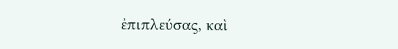ἐπιπλεύσας, καὶ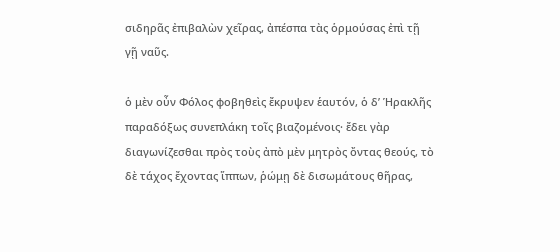σιδηρᾶς ἐπιβαλὼν χεῖρας, ἀπέσπα τὰς ὁρμούσας ἐπὶ τῇ γῇ ναῦς.

ὁ μὲν οὖν Φόλος φοβηθεὶς ἔκρυψεν ἑαυτόν, ὁ δʼ Ἡρακλῆς παραδόξως συνεπλάκη τοῖς βιαζομένοις· ἔδει γὰρ διαγωνίζεσθαι πρὸς τοὺς ἀπὸ μὲν μητρὸς ὄντας θεούς, τὸ δὲ τάχος ἔχοντας ἵππων, ῥώμῃ δὲ δισωμάτους θῆρας,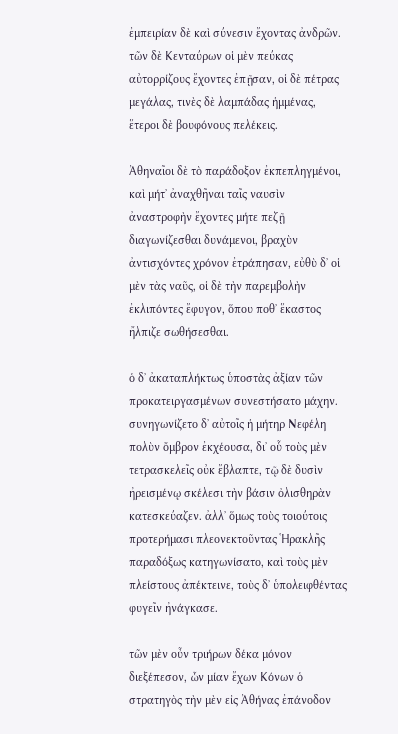ἐμπειρίαν δὲ καὶ σύνεσιν ἔχοντας ἀνδρῶν. τῶν δὲ Κενταύρων οἱ μὲν πεύκας αὐτορρίζους ἔχοντες ἐπῇσαν, οἱ δὲ πέτρας μεγάλας, τινὲς δὲ λαμπάδας ἡμμένας, ἕτεροι δὲ βουφόνους πελέκεις.

Ἀθηναῖοι δὲ τὸ παράδοξον ἐκπεπληγμένοι, καὶ μήτʼ ἀναχθῆναι ταῖς ναυσὶν ἀναστροφὴν ἔχοντες μήτε πεζῇ διαγωνίζεσθαι δυνάμενοι, βραχὺν ἀντισχόντες χρόνον ἐτράπησαν, εὐθὺ δʼ οἱ μὲν τὰς ναῦς, οἱ δὲ τὴν παρεμβολὴν ἐκλιπόντες ἔφυγον, ὅπου ποθʼ ἕκαστος ἤλπιζε σωθήσεσθαι.

ὁ δʼ ἀκαταπλήκτως ὑποστὰς ἀξίαν τῶν προκατειργασμένων συνεστήσατο μάχην. συνηγωνίζετο δʼ αὐτοῖς ἡ μήτηρ Νεφέλη πολὺν ὄμβρον ἐκχέουσα, διʼ οὗ τοὺς μὲν τετρασκελεῖς οὐκ ἔβλαπτε, τῷ δὲ δυσὶν ἠρεισμένῳ σκέλεσι τὴν βάσιν ὀλισθηρὰν κατεσκεύαζεν. ἀλλʼ ὅμως τοὺς τοιούτοις προτερήμασι πλεονεκτοῦντας Ἡρακλῆς παραδόξως κατηγωνίσατο, καὶ τοὺς μὲν πλείστους ἀπέκτεινε, τοὺς δʼ ὑπολειφθέντας φυγεῖν ἠνάγκασε.

τῶν μὲν οὖν τριήρων δέκα μόνον διεξέπεσον, ὧν μίαν ἔχων Κόνων ὁ στρατηγὸς τὴν μὲν εἰς Ἀθήνας ἐπάνοδον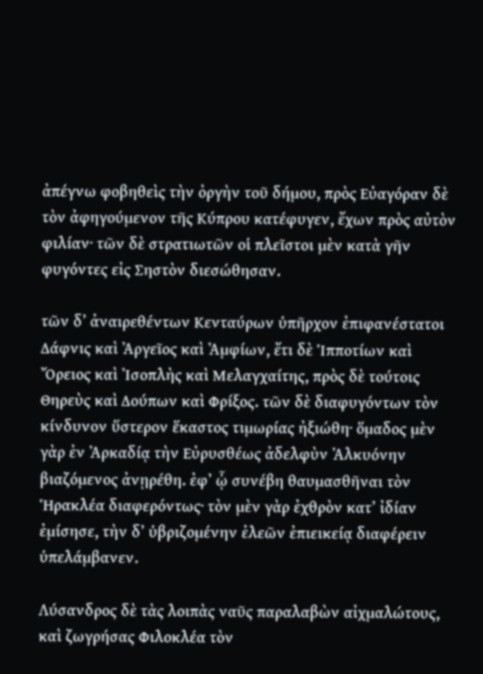ἀπέγνω φοβηθεὶς τὴν ὀργὴν τοῦ δήμου, πρὸς Εὐαγόραν δὲ τὸν ἀφηγούμενον τῆς Κύπρου κατέφυγεν, ἔχων πρὸς αὐτὸν φιλίαν· τῶν δὲ στρατιωτῶν οἱ πλεῖστοι μὲν κατὰ γῆν φυγόντες εἰς Σηστὸν διεσώθησαν.

τῶν δʼ ἀναιρεθέντων Κενταύρων ὑπῆρχον ἐπιφανέστατοι Δάφνις καὶ Ἀργεῖος καὶ Ἀμφίων, ἔτι δὲ Ἱπποτίων καὶ Ὄρειος καὶ Ἰσοπλὴς καὶ Μελαγχαίτης, πρὸς δὲ τούτοις Θηρεὺς καὶ Δούπων καὶ Φρίξος. τῶν δὲ διαφυγόντων τὸν κίνδυνον ὕστερον ἕκαστος τιμωρίας ἠξιώθη· ὅμαδος μὲν γὰρ ἐν Ἀρκαδίᾳ τὴν Εὐρυσθέως ἀδελφὺν Ἀλκυόνην βιαζόμενος ἀνῃρέθη. ἐφʼ ᾧ συνέβη θαυμασθῆναι τὸν Ἡρακλέα διαφερόντως· τὸν μὲν γὰρ ἐχθρὸν κατʼ ἰδίαν ἐμίσησε, τὴν δʼ ὑβριζομένην ἐλεῶν ἐπιεικείᾳ διαφέρειν ὑπελάμβανεν.

Λύσανδρος δὲ τὰς λοιπὰς ναῦς παραλαβὼν αἰχμαλώτους, καὶ ζωγρήσας Φιλοκλέα τὸν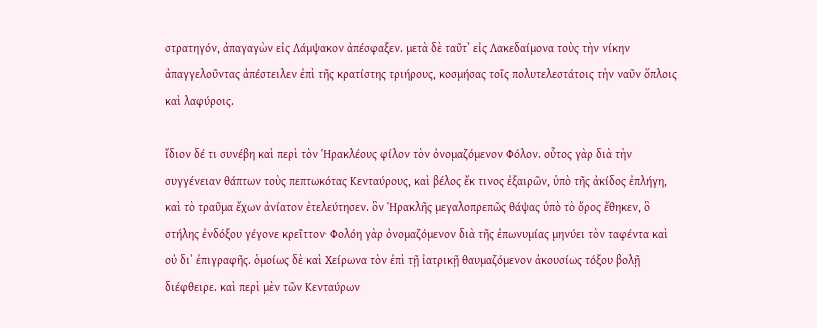στρατηγόν, ἀπαγαγὼν εἰς Λάμψακον ἀπέσφαξεν. μετὰ δὲ ταῦτʼ εἰς Λακεδαίμονα τοὺς τὴν νίκην ἀπαγγελοῦντας ἀπέστειλεν ἐπὶ τῆς κρατίστης τριήρους, κοσμήσας τοῖς πολυτελεστάτοις τὴν ναῦν ὅπλοις καὶ λαφύροις.

ἴδιον δέ τι συνέβη καὶ περὶ τὸν Ἡρακλέους φίλον τὸν ὀνομαζόμενον Φόλον. οὗτος γὰρ διὰ τὴν συγγένειαν θάπτων τοὺς πεπτωκότας Κενταύρους, καὶ βέλος ἔκ τινος ἐξαιρῶν, ὑπὸ τῆς ἀκίδος ἐπλήγη, καὶ τὸ τραῦμα ἔχων ἀνίατον ἐτελεύτησεν. ὃν Ἡρακλῆς μεγαλοπρεπῶς θάψας ὑπὸ τὸ ὄρος ἔθηκεν, ὃ στήλης ἐνδόξου γέγονε κρεῖττον· Φολόη γὰρ ὀνομαζόμενον διὰ τῆς ἐπωνυμίας μηνύει τὸν ταφέντα καὶ οὐ διʼ ἐπιγραφῆς. ὁμοίως δὲ καὶ Χείρωνα τὸν ἐπὶ τῇ ἰατρικῇ θαυμαζόμενον ἀκουσίως τόξου βολῇ διέφθειρε. καὶ περὶ μὲν τῶν Κενταύρων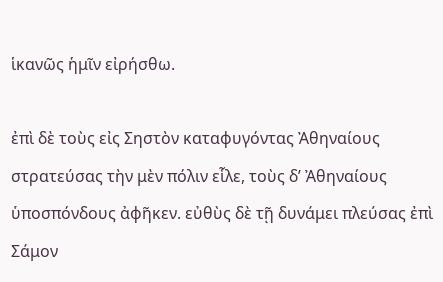ἱκανῶς ἡμῖν εἰρήσθω.

ἐπὶ δὲ τοὺς εἰς Σηστὸν καταφυγόντας Ἀθηναίους στρατεύσας τὴν μὲν πόλιν εἷλε, τοὺς δʼ Ἀθηναίους ὑποσπόνδους ἀφῆκεν. εὐθὺς δὲ τῇ δυνάμει πλεύσας ἐπὶ Σάμον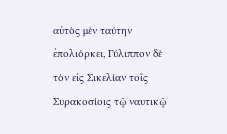αὐτὸς μὲν ταύτην ἐπολιόρκει, Γύλιππον δὲ τὸν εἰς Σικελίαν τοῖς Συρακοσίοις τῷ ναυτικῷ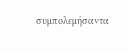συμπολεμήσαντα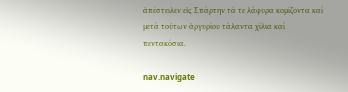ἀπέστειλεν εἰς Σπάρτην τά τε λάφυρα κομίζοντα καὶ μετὰ τούτων ἀργυρίου τάλαντα χίλια καὶ πεντακόσια.

nav.navigate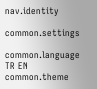nav.identity

common.settings

common.language
TR EN
common.theme